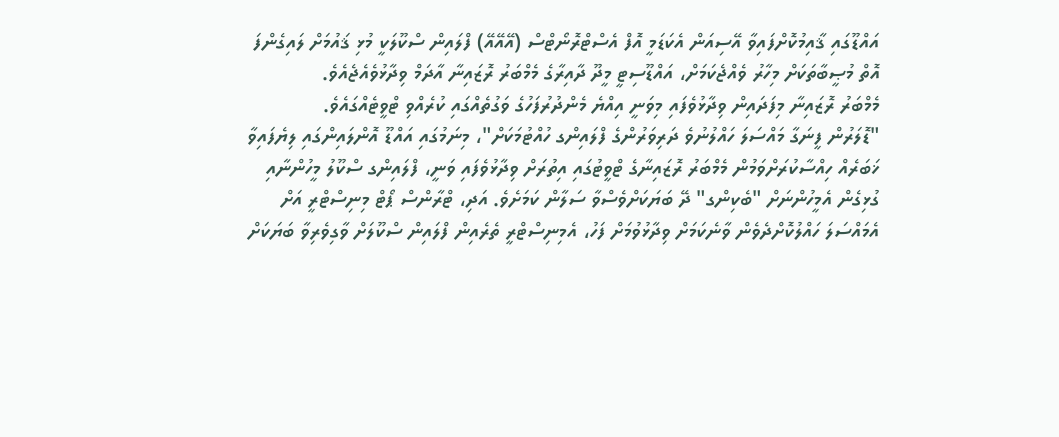އައްޑޫގައި ޤާއިމުކޮށްފައިވާ އޭސިއަން އެކަޑަމީ އޮފް އެސްޓްރޮނޯޓްސް (އޭއޭއޭ) ފްލައިން ސްކޫލަކީ މުޅި ޤައުމަށް ލައިގެންފަ އޮތް މުޞީބާތަކަށް މިހާރު ވެއްޖެކަމަށް، އައްޑޫސިޓީ މީދޫ ދާއިރާގެ މެމްބަރު ރޮޒައިނާ އާދަމް ވިދާޅުވެއެޖެއެވެ.
މެމްބަރު ރޮޒައިނާ މިފަދައިން ވިދާޅުވެފައި މިވަނީ އިއްޔެ މެންދުރުފަހުގެ ވަގުތެއްގައި ކުރެއްވި ޓްވީޓެއްގައެވެ.
"ޑޮލަރުން ފީނަގާ މައްސަލަ ހައްލުނުވެ ދަރިވަރުންގެ ފްލައިންގ ހުއްޓުމަކަށް"، މިނަމުގައި އައްޑޫ އޮންލައިންގައި ލިޔެފައިވާ ޚަބަރެއް ހިއްސާކުރަށްވަމުން މެމްބަރު ރޮޒައިނާގެ ޓްވީޓުގައި އިތުރަށް ވިދާޅުވެފައި ވަނީ، ފްލައިންގ ސްކޫލު މީހުންނާއި ގުޅިގެން އެމީހުންނަށް "ބެކިންގ" ދޭ ބަޔަކަށްވެސްވާ ސަލާން ކަމަށެވެ. އަދި، ޓްރާންސް ޕޯޓް މިނިސްޓްރީ އަށް އެމައްސަލަ ހައްލުކޮށްދެވެން ވާނެކަމަށް ވިދާޅުވުމަށް ފަހު، އެމިނިސްޓްރީ ތެރެއިން ފްލައިން ސްކޫލަށް ވާގިވެރިވާ ބަޔަކަށް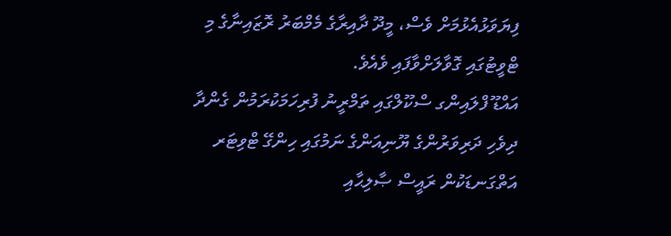ފިޔަވަޅުއެޅުމަށް ވެސް، މީދޫ ދާއިރާގެ މެމްބަރު ރޮޒައިނާގެ މި ޓްވީޓުގައި ގޮވާލަށްވާފައި ވެއެވެ.
އައްޑޫ ފްލައިންގ ސްކޫލްގައި ތަމްރީނު ފުރިހަމަކުރަމުން ގެންދާ ދިވެހި ދަރިވަރުންގެ ޔޫނިއަންގެ ނަމުގައި ހިންގޭ ޓްވިޓަރ އަތްގަނޑަކުން ރައީސް ޞާލިޙާއި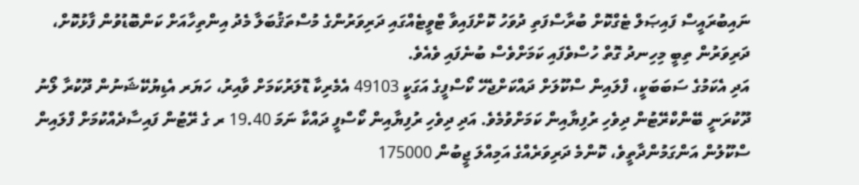ނައިބުރައީސް ފައިޞަލް ޓެގްކޮށް ބުރާސްފަތި ދުވަހު ކޮށްފައިވާ ޓްވީޓެއްގައި ދަރިވަރުންގެ މުސްތަޤުބަލާ މެދު އިންތިހާއަށް ކަންބޮޑުވުން ފާޅުކޮށް، ދަރިވަރުން ތިބީ މިހިނދު ގޮތް ހުސްވެފައި ކަމަށްވެސް ބުނެފައި ވެއެވެ.
އަދި އެކަމުގެ ސަބަބަކީ، ފްލައިން ސްކޫލަށް ދައްކަށްޖެހޭ ކޯސްފީގެ އަގަކީ 49103 އެމެރިކާ ޑޮލަރުކަމަށް ވާއިރު، ހަޔަރ އެޑިޔުކޭޝަނުން ދޫކުރާ ލޯނު ދޫކުރަނީ ބޭންކްރޭޓުން ދިވެހި ރުފިޔާއިން ކަމަށްވުމެވެ. އަދި ދިވެހި ރުފިޔާއިން ކޯސްފީ ދައްކާ ނަމަ 19.40 ރ ގެ ރޭޓުން ފައިސާދެއްކުމަށް ފްލައިން ސްކޫލުން އަންގަމުންދާތީވެ، ކޮންމެ ދަރިވަރެއްގެ އަމިއްލަ ޖީބުން 175000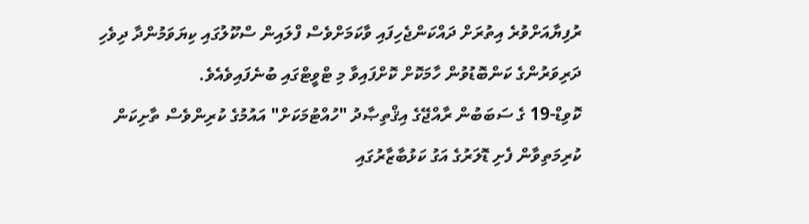ރުފިޔާއަށްވުރެ އިތުރަށް ދައްކަންޖެހިފައި ވާކަމަށްވެސް ފްލައިން ސްކޫލުގައި ކިޔަވަމުންދާ ދިވެހި ދަރިވަރުންގެ ކަންބޮޑުވުން ހާމަކޮށް ކޮށްފައިވާ މި ޓްވީޓްގައި ބުނެފައިވެއެވެ.
ކޮވިޑް-19 ގެ ސަބަބުން ރާއްޖޭގެ އިޤްތިޞާދު "ހުއްޓުމަކަށް" އައުމުގެ ކުރިންވެސް ތާށިކަން ކުރިމަތިވާން ފެށި ޑޮލަރުގެ އަގު ކަޅުބާޒާރުގައި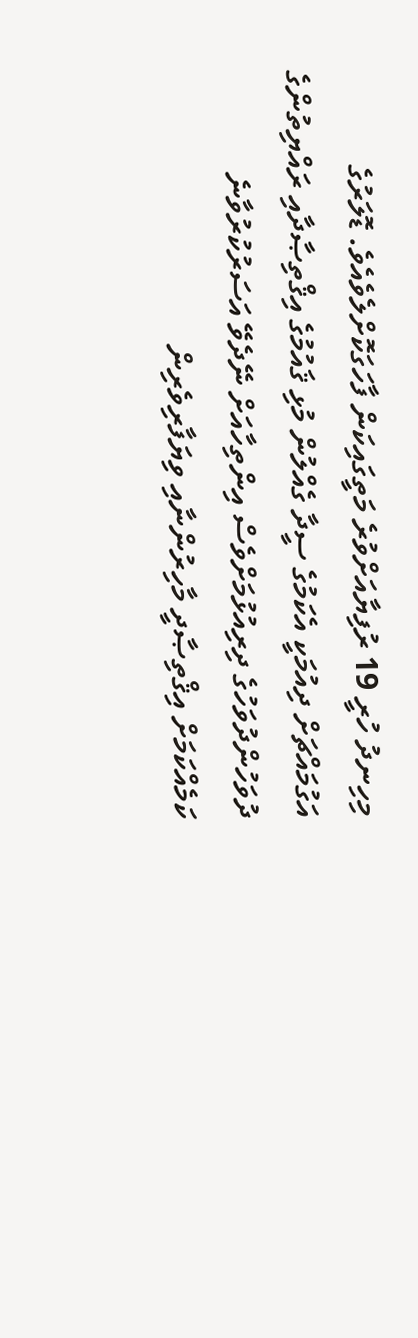މިހިނދު ހުރީ 19 ރުފިޔާއަށްވުރެ މަތީގައިކަން ފާހަގަކޮށްލެވެއެވެ. ޑޮލަރުގެ އަގުމައްޗަށް ދިއުމަކީ އެކަމުގެ ސީދާ ގެއްލުން މުޅި ޤައުމުގެ އިޤްތިޞާދާއި ރައްޔިތުންގެ ދުވަހުންދުވަހުގެ ދިރިއުޅުމަށްވެސް އިންތިހާއަށް ނޭދެވޭ އަސަރުކުރުވާނެ ކަމެއްކަމަށް އިޤްތިޞާދީ މާހިރުންނާއި ވިޔަފާރިވެރިން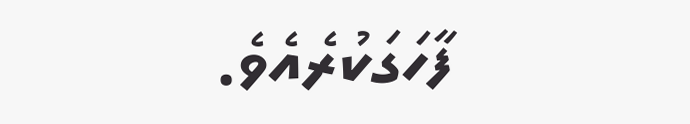ފާހަގަކުރެއެވެ.